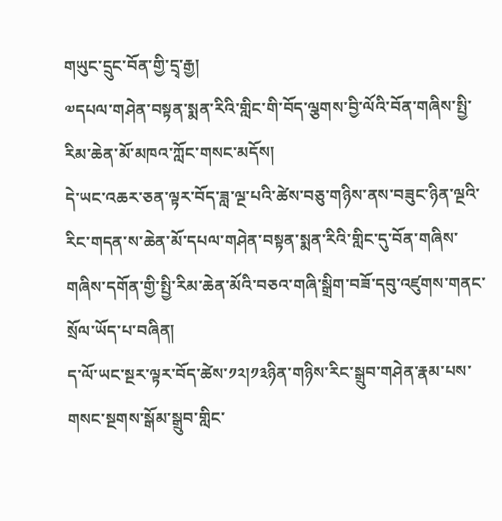གཡུང་དྲུང་བོན་གྱི་དྲྭ་རྒྱ།
༧དཔལ་གཤེན་བསྟན་སྨན་རིའི་གླིང་གི་བོད་ལྕགས་བྱི་ལོའི་བོན་གཞིས་སྤྱི་རིམ་ཆེན་མོ་མཁའ་ཀློང་གསང་མདོས།
དེ་ཡང་འཆར་ཅན་ལྟར་བོད་ཟླ་ལྔ་པའི་ཚེས་བཅུ་གཉིས་ནས་བཟུང་ཉིན་ལྔའི་རིང་གདན་ས་ཆེན་མོ་དཔལ་གཤེན་བསྟན་སྨན་རིའི་གླིང་དུ་བོན་གཞིས་གཞིས་དགོན་གྱི་སྤྱི་རིམ་ཆེན་མོའི་བཅའ་གཞི་སྒྲིག་བཟོ་དབུ་འཛུགས་གནང་སྲོལ་ཡོད་པ་བཞིན།
ད་ལོ་ཡང་སྔར་ལྟར་བོད་ཚེས་༡༢།༡༣ཉིན་གཉིས་རིང་སྒྲུབ་གཤེན་རྣམ་པས་གསང་སྔགས་སྒོམ་སྒྲུབ་གླིང་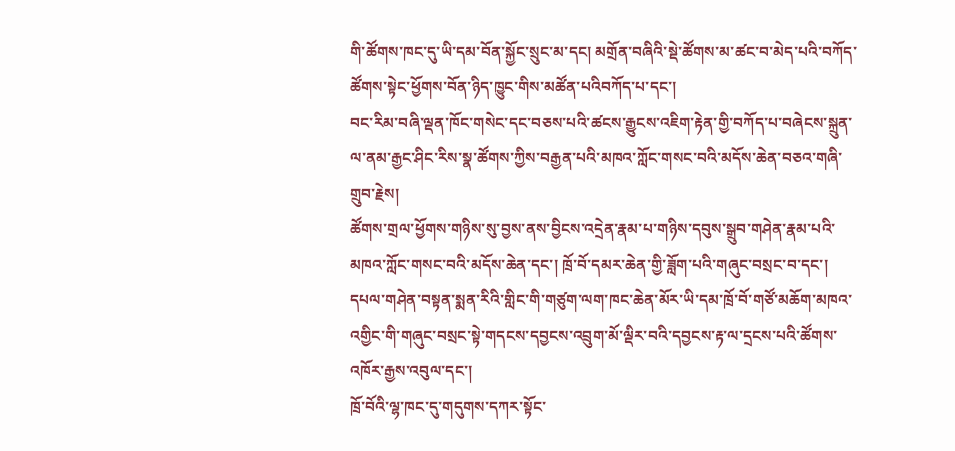གི་ཚོགས་ཁང་དུ་ཡི་དམ་བོན་སྐྱོང་སྲུང་མ་དང། མགྲོན་བཞིའི་སྡེ་ཚོགས་མ་ཚང་བ་མེད་པའི་བཀོད་ཚོགས་སྟེང་ཕྱོགས་བོན་ཉིད་ཁྱུང་གིས་མཚོན་པའིབཀོད་པ་དང་།
བང་རིམ་བཞི་ལྡན་ཁོང་གསེང་དང་བཅས་པའི་ཚངས་རྒྱུངས་འཇིག་རྟེན་གྱི་བཀོད་པ་བཞེངས་སྐྲུན་ལ་ནམ་རྒྱང་ཤིང་རིས་སྣ་ཚོགས་ཀྱིས་བརྒྱན་པའི་མཁའ་ཀློང་གསང་བའི་མདོས་ཆེན་བཅའ་གཞི་གྲུབ་རྗེས།
ཚོགས་གྲལ་ཕྱོགས་གཉིས་སུ་བྱས་ནས་བྱིངས་འདྲེན་རྣམ་པ་གཉིས་དབུས་སྒྲུབ་གཤེན་རྣམ་པའི་མཁའ་ཀློང་གསང་བའི་མདོས་ཆེན་དང་། ཁྲོ་བོ་དམར་ཆེན་གྱི་ཟློག་པའི་གཞུང་བསྲང་བ་དང་།
དཔལ་གཤེན་བསྟན་སྨན་རིའི་གླིང་གི་གཙུག་ལག་ཁང་ཆེན་མོར་ཡི་དམ་ཁྲོ་བོ་གཙོ་མཆོག་མཁའ་འགྱིང་གི་གཞུང་བསྲང་སྟེ་གདངས་དབྱངས་འབྲུག་མོ་ལྡིར་བའི་དབྱངས་རྟ་ལ་དྲངས་པའི་ཚོགས་འཁོར་རྒྱས་འབུལ་དང་།
ཁྲོ་བོའི་ལྷ་ཁང་དུ་གདུགས་དཀར་སྟོང་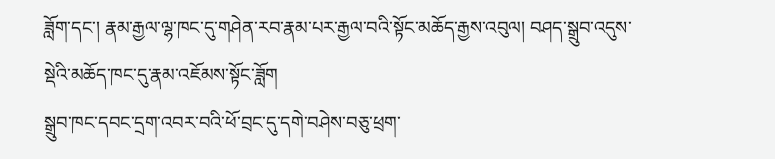ཟློག་དང་། རྣམ་རྒྱལ་ལྷ་ཁང་དུ་གཤེན་རབ་རྣམ་པར་རྒྱལ་བའི་སྟོང་མཆོད་རྒྱས་འབུལ། བཤད་སྒྲུབ་འདུས་སྡེའི་མཆོད་ཁང་དུ་རྣམ་འཇོམས་སྟོང་ཟློག
སྒྲུབ་ཁང་དབང་དྲག་འབར་བའི་ཕོ་བྲང་དུ་དགེ་བཤེས་བཅུ་ཕྲག་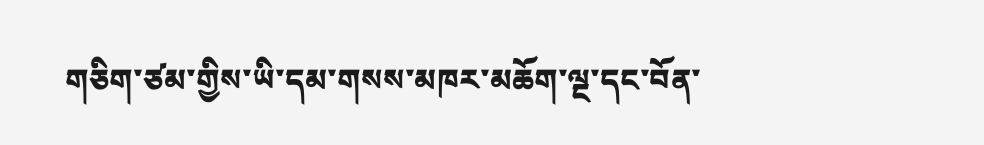གཅིག་ཙམ་གྱིས་ཡི་དམ་གསས་མཁར་མཆོག་ལྔ་དང་བོན་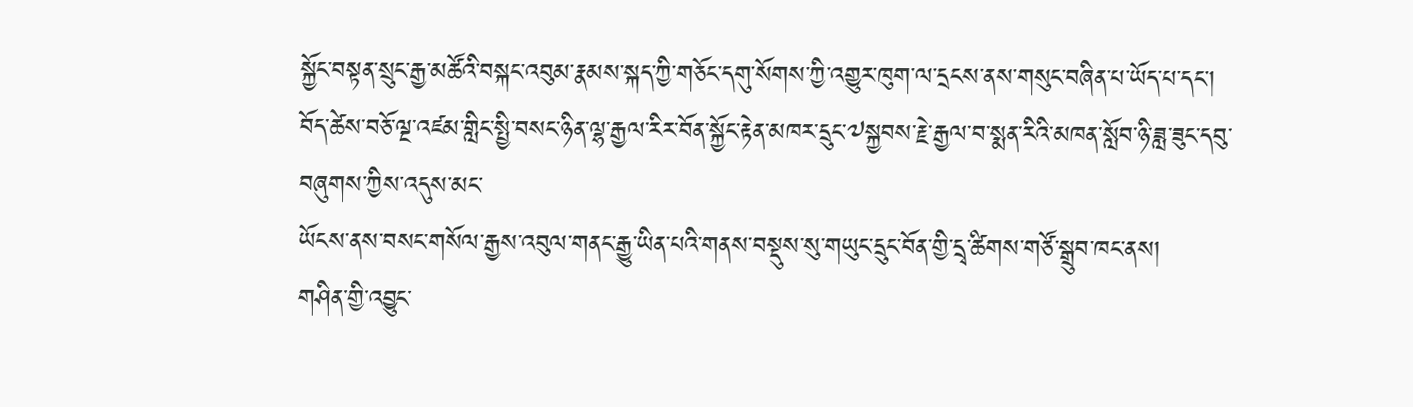སྐྱོང་བསྟན་སྲུང་རྒྱ་མཚོའི་བསྐང་འབུམ་རྣམས་སྐད་ཀྱི་གཅོང་དགུ་སོགས་ཀྱི་འགྱུར་ཁུག་ལ་དྲངས་ནས་གསུང་བཞིན་པ་ཡོད་པ་དང་།
བོད་ཚེས་བཅོ་ལྔ་འཛམ་གླིང་སྤྱི་བསང་ཉིན་ལྷ་རྒྱལ་རིར་བོན་སྐྱོང་རྟེན་མཁར་དྲུང་༧སྐྱབས་རྗེ་རྒྱལ་བ་སྨན་རིའི་མཁན་སློབ་ཉི་ཟླ་ཟུང་དབུ་བཞུགས་ཀྱིས་འདུས་མང་
ཡོངས་ནས་བསང་གསོལ་རྒྱས་འབུལ་གནང་རྒྱུ་ཡིན་པའི་གནས་བསྡུས་སུ་གཡུང་དྲུང་བོན་གྱི་དྲྭ་ཚིགས་གཙོ་སྒྲུབ་ཁང་ནས།
གཤིན་གྱི་འབྱུང་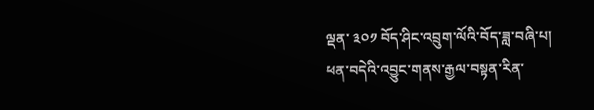ལྡན་ ༣༠༡ བོད་ཤིང་འབྲུག་ལོའི་བོད་ཟླ་བཞི་པ།
ཕན་བདེའི་འབྱུང་གནས་རྒྱལ་བསྟན་རིན་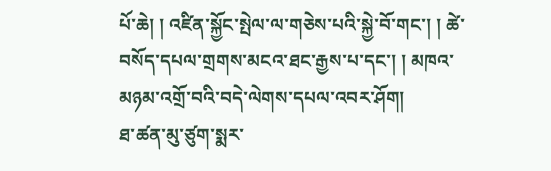པོ་ཆེ། ། འཛིན་སྐྱོང་སྤེལ་ལ་གཅེས་པའི་སྐྱེ་བོ་གང་། ། ཚེ་བསོད་དཔལ་གྲགས་མངའ་ཐང་རྒྱས་པ་དང་། ། མཁའ་མཉམ་འགྲོ་བའི་བདེ་ལེགས་དཔལ་འབར་ཤོག།
ཐ་ཚན་མུ་ཙུག་སྨར་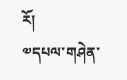རོ།
༧དཔལ་གཤེན་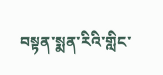བསྟན་སྨན་རིའི་གླིང་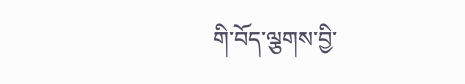གི་བོད་ལྕགས་བྱི་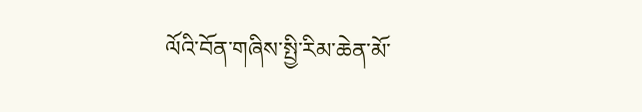ལོའི་བོན་གཞིས་སྤྱི་རིམ་ཆེན་མོ་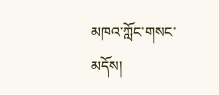མཁའ་ཀློང་གསང་མདོས།